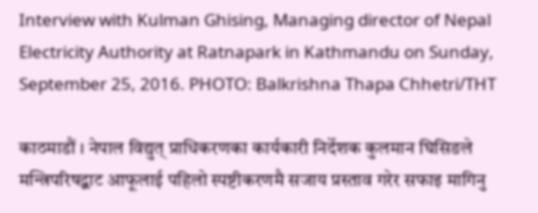Interview with Kulman Ghising, Managing director of Nepal Electricity Authority at Ratnapark in Kathmandu on Sunday, September 25, 2016. PHOTO: Balkrishna Thapa Chhetri/THT

काठमाडौं । नेपाल विद्युत् प्राधिकरणका कार्यकारी निर्देशक कुलमान घिसिङले मन्त्रिपरिषद्बाट आफूलाई पहिलो स्पष्टीकरणमै सजाय प्रस्ताव गरेर सफाइ मागिनु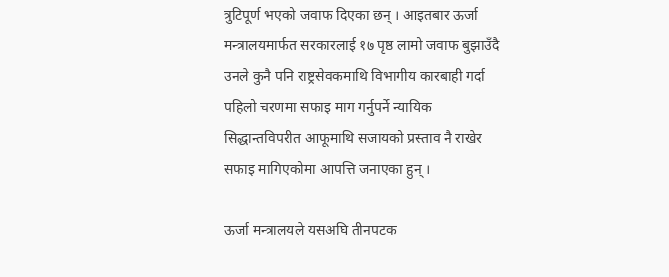त्रुटिपूर्ण भएको जवाफ दिएका छन् । आइतबार ऊर्जा मन्त्रालयमार्फत सरकारलाई १७ पृष्ठ लामो जवाफ बुझाउँदै उनले कुनै पनि राष्ट्रसेवकमाथि विभागीय कारबाही गर्दा पहिलो चरणमा सफाइ माग गर्नुपर्ने न्यायिक सिद्धान्तविपरीत आफूमाथि सजायको प्रस्ताव नै राखेर सफाइ मागिएकोमा आपत्ति जनाएका हुन् ।

ऊर्जा मन्त्रालयले यसअघि तीनपटक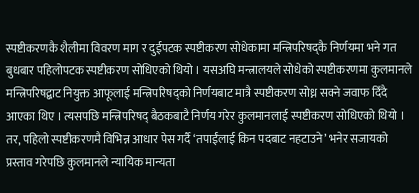स्पष्टीकरणकै शैलीमा विवरण माग र दुईपटक स्पष्टीकरण सोधेकामा मन्त्रिपरिषद्कै निर्णयमा भने गत बुधबार पहिलोपटक स्पष्टीकरण सोधिएको थियो । यसअघि मन्त्रालयले सोधेको स्पष्टीकरणमा कुलमानले मन्त्रिपरिषद्बाट नियुक्त आफूलाई मन्त्रिपरिषद्को निर्णयबाट मात्रै स्पष्टीकरण सोध्न सक्ने जवाफ दिँदै आएका थिए । त्यसपछि मन्त्रिपरिषद् बैठकबाटै निर्णय गरेर कुलमानलाई स्पष्टीकरण सोधिएको थियो । तर, पहिलो स्पष्टीकरणमै विभिन्न आधार पेस गर्दै ‘तपाईंलाई किन पदबाट नहटाउने’ भनेर सजायको प्रस्ताव गरेपछि कुलमानले न्यायिक मान्यता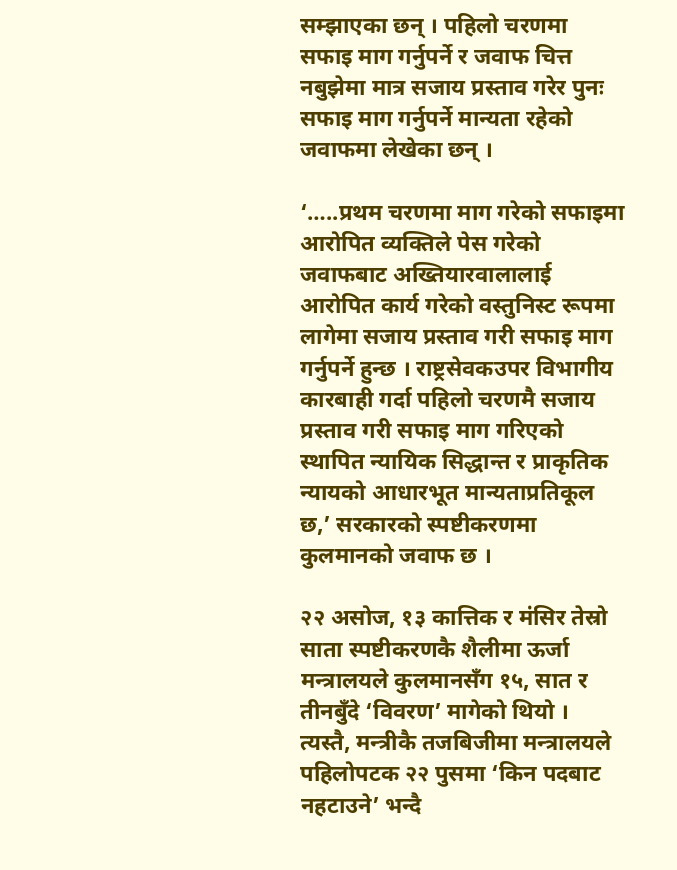सम्झाएका छन् । पहिलो चरणमा सफाइ माग गर्नुपर्ने र जवाफ चित्त नबुझेमा मात्र सजाय प्रस्ताव गरेर पुनः सफाइ माग गर्नुपर्ने मान्यता रहेको जवाफमा लेखेका छन् ।

‘…..प्रथम चरणमा माग गरेको सफाइमा आरोपित व्यक्तिले पेस गरेको जवाफबाट अख्तियारवालालाई आरोपित कार्य गरेको वस्तुनिस्ट रूपमा लागेमा सजाय प्रस्ताव गरी सफाइ माग गर्नुपर्ने हुन्छ । राष्ट्रसेवकउपर विभागीय कारबाही गर्दा पहिलो चरणमै सजाय प्रस्ताव गरी सफाइ माग गरिएको स्थापित न्यायिक सिद्धान्त र प्राकृतिक न्यायको आधारभूत मान्यताप्रतिकूल छ,’ सरकारको स्पष्टीकरणमा कुलमानको जवाफ छ ।

२२ असोज, १३ कात्तिक र मंसिर तेस्रो साता स्पष्टीकरणकै शैलीमा ऊर्जा मन्त्रालयले कुलमानसँग १५, सात र तीनबुँदे ‘विवरण’ मागेको थियो । त्यस्तै, मन्त्रीकै तजबिजीमा मन्त्रालयले पहिलोपटक २२ पुसमा ‘किन पदबाट नहटाउने’ भन्दै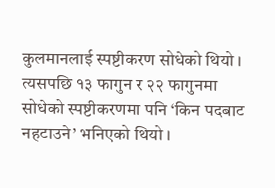कुलमानलाई स्पष्टीकरण सोधेको थियो । त्यसपछि १३ फागुन र २२ फागुनमा सोधेको स्पष्टीकरणमा पनि ‘किन पदबाट नहटाउने’ भनिएको थियो ।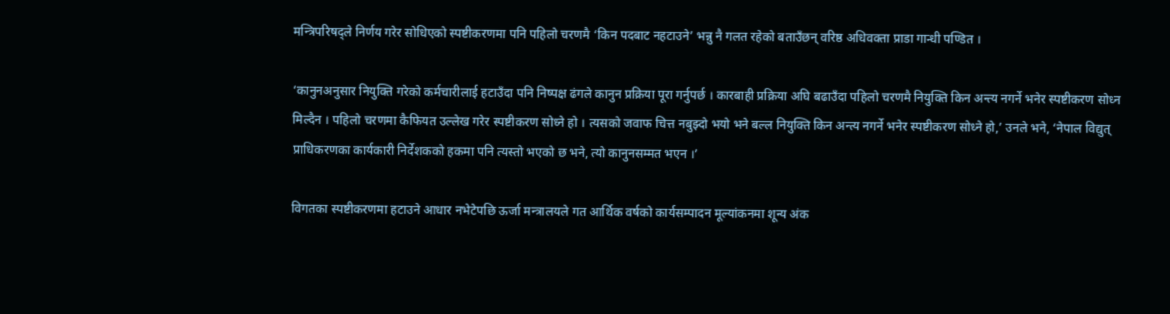मन्त्रिपरिषद्ले निर्णय गरेर सोधिएको स्पष्टीकरणमा पनि पहिलो चरणमै ‘किन पदबाट नहटाउने’ भन्नु नै गलत रहेको बताउँछन् वरिष्ठ अधिवक्ता प्राडा गान्धी पण्डित ।

‘कानुनअनुसार नियुक्ति गरेको कर्मचारीलाई हटाउँदा पनि निष्पक्ष ढंगले कानुन प्रक्रिया पूरा गर्नुपर्छ । कारबाही प्रक्रिया अघि बढाउँदा पहिलो चरणमै नियुक्ति किन अन्त्य नगर्ने भनेर स्पष्टीकरण सोध्न मिल्दैन । पहिलो चरणमा कैफियत उल्लेख गरेर स्पष्टीकरण सोध्ने हो । त्यसको जवाफ चित्त नबुझ्दो भयो भने बल्ल नियुक्ति किन अन्त्य नगर्ने भनेर स्पष्टीकरण सोध्ने हो,’ उनले भने, ‘नेपाल विद्युत् प्राधिकरणका कार्यकारी निर्देशकको हकमा पनि त्यस्तो भएको छ भने, त्यो कानुनसम्मत भएन ।’

विगतका स्पष्टीकरणमा हटाउने आधार नभेटेपछि ऊर्जा मन्त्रालयले गत आर्थिक वर्षको कार्यसम्पादन मूल्यांकनमा शून्य अंक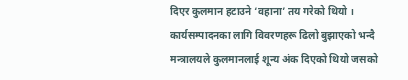दिएर कुलमान हटाउने ‘वहाना’ तय गरेको थियो । कार्यसम्पादनका लागि विवरणहरू ढिलो बुझाएको भन्दै मन्त्रालयले कुलमानलाई शून्य अंक दिएको थियो जसको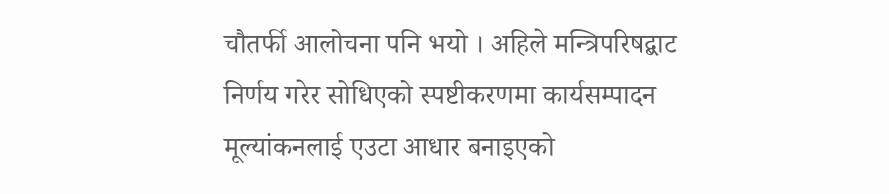चौतर्फी आलोचना पनि भयो । अहिले मन्त्रिपरिषद्बाट निर्णय गरेर सोधिएको स्पष्टीकरणमा कार्यसम्पादन मूल्यांकनलाई एउटा आधार बनाइएको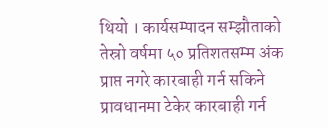थियो । कार्यसम्पादन सम्झौताको तेस्रो वर्षमा ५० प्रतिशतसम्म अंक प्राप्त नगरे कारबाही गर्न सकिने प्रावधानमा टेकेर कारबाही गर्न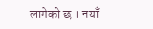लागेको छ । नयाँ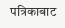पत्रिकाबाट